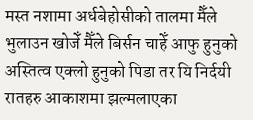मस्त नशामा अर्धबेहोसीको तालमा मैँले भुलाउन खोजेँ मैँले बिर्सन चाहेँ आफु हुनुको अस्तित्व एक्लो हुनुको पिडा तर यि निर्दयी रातहरु आकाशमा झल्मलाएका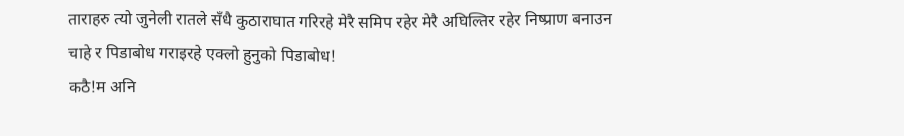ताराहरु त्यो जुनेली रातले सँधै कुठाराघात गरिरहे मेरै समिप रहेर मेरै अघिल्तिर रहेर निष्प्राण बनाउन चाहे र पिडाबोध गराइरहे एक्लो हुनुको पिडाबोध!
कठै!म अनि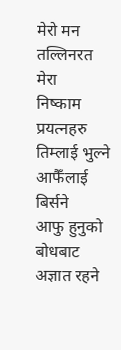मेरो मन
तल्लिनरत मेरा
निष्काम प्रयत्नहरु
तिम्लाई भुल्ने
आफैँलाई बिर्सने
आफु हुनुको बोधबाट
अज्ञात रहने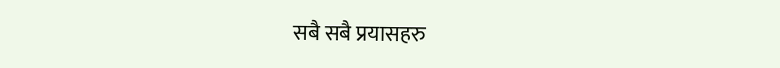सबै सबै प्रयासहरु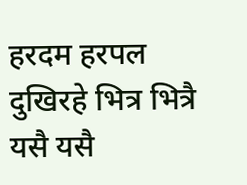हरदम हरपल
दुखिरहे भित्र भित्रै
यसै यसै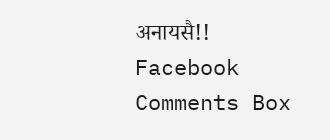अनायसै!!
Facebook Comments Box